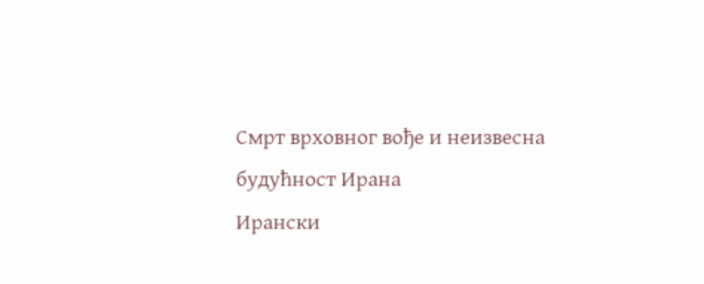Смрт врховног вође и неизвесна будућност Ирана
Ирански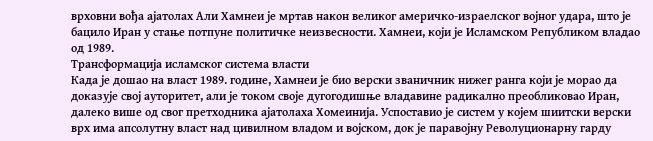врховни вођа ајатолах Али Хамнеи је мртав након великог америчко-израелског војног удара, што је бацило Иран у стање потпуне политичке неизвесности. Хамнеи, који је Исламском Републиком владао од 1989.
Трансформација исламског система власти
Када је дошао на власт 1989. године, Хамнеи је био верски званичник нижег ранга који је морао да доказује свој ауторитет, али је током своје дугогодишње владавине радикално преобликовао Иран, далеко више од свог претходника ајатолаха Хомеинија. Успоставио је систем у којем шиитски верски врх има апсолутну власт над цивилном владом и војском, док је паравојну Револуционарну гарду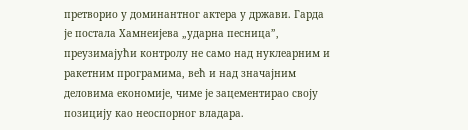претворио у доминантног актера у држави. Гарда је постала Хамнеијева „ударна песница”, преузимајући контролу не само над нуклеарним и ракетним програмима, већ и над значајним деловима економије, чиме је зацементирао своју позицију као неоспорног владара.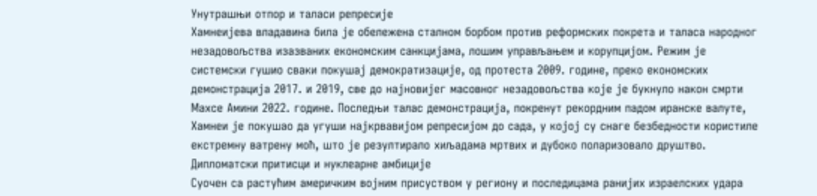Унутрашњи отпор и таласи репресије
Хамнеијева владавина била је обележена сталном борбом против реформских покрета и таласа народног незадовољства изазваних економским санкцијама, лошим управљањем и корупцијом. Режим је системски гушио сваки покушај демократизације, од протеста 2009. године, преко економских демонстрација 2017. и 2019, све до најновијег масовног незадовољства које је букнуло након смрти Махсе Амини 2022. године. Последњи талас демонстрација, покренут рекордним падом иранске валуте, Хамнеи је покушао да угуши најкрвавијом репресијом до сада, у којој су снаге безбедности користиле екстремну ватрену моћ, што је резултирало хиљадама мртвих и дубоко поларизовало друштво.
Дипломатски притисци и нуклеарне амбиције
Суочен са растућим америчким војним присуством у региону и последицама ранијих израелских удара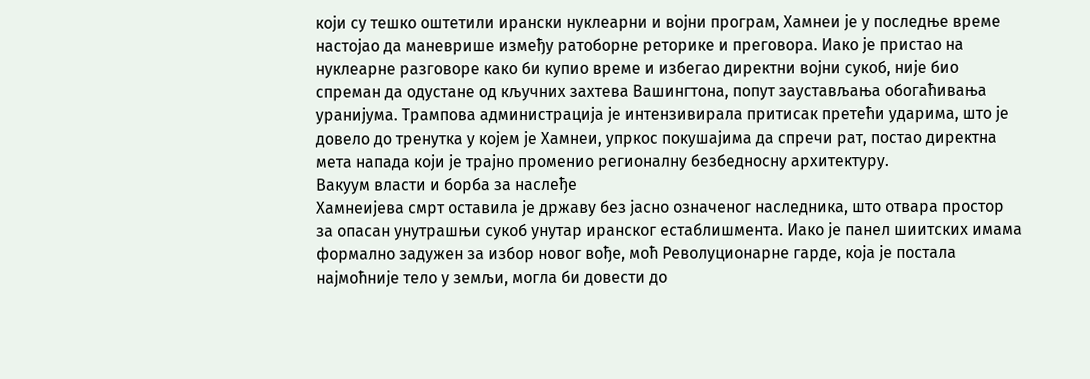који су тешко оштетили ирански нуклеарни и војни програм, Хамнеи је у последње време настојао да маневрише између ратоборне реторике и преговора. Иако је пристао на нуклеарне разговоре како би купио време и избегао директни војни сукоб, није био спреман да одустане од кључних захтева Вашингтона, попут заустављања обогаћивања уранијума. Трампова администрација је интензивирала притисак претећи ударима, што је довело до тренутка у којем је Хамнеи, упркос покушајима да спречи рат, постао директна мета напада који је трајно променио регионалну безбедносну архитектуру.
Вакуум власти и борба за наслеђе
Хамнеијева смрт оставила је државу без јасно означеног наследника, што отвара простор за опасан унутрашњи сукоб унутар иранског естаблишмента. Иако је панел шиитских имама формално задужен за избор новог вође, моћ Револуционарне гарде, која је постала најмоћније тело у земљи, могла би довести до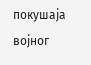покушаја војног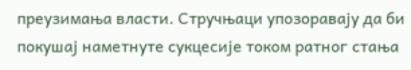преузимања власти. Стручњаци упозоравају да би покушај наметнуте сукцесије током ратног стања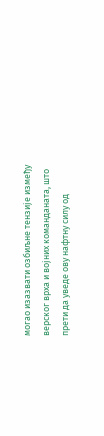могао изазвати озбиљне тензије између верског врха и војних команданата, што прети да уведе ову нафтну силу од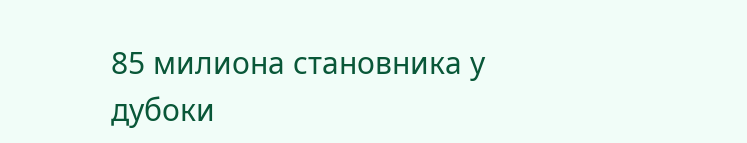85 милиона становника у дубоки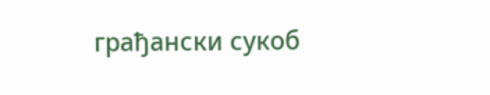грађански сукоб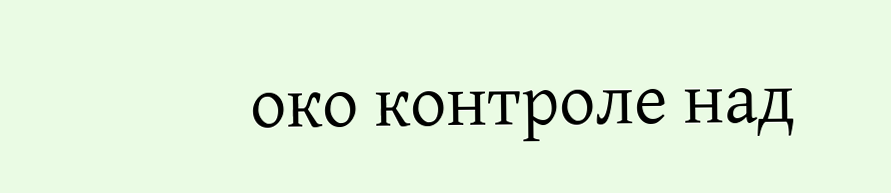око контроле над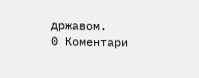државом.
0 Коментари